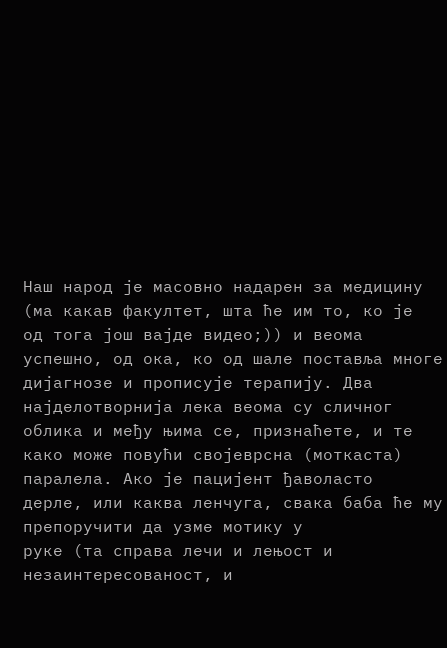Наш народ је масовно надарен за медицину
(ма какав факултет, шта ће им то, ко је
од тога још вајде видео;)) и веома успешно, од ока, ко од шале поставља многе
дијагнозе и прописује терапију. Два најделотворнија лека веома су сличног
облика и међу њима се, признаћете, и те како може повући својеврсна (моткаста)
паралела. Ако је пацијент ђаволасто
дерле, или каква ленчуга, свака баба ће му препоручити да узме мотику у
руке (та справа лечи и лењост и незаинтересованост, и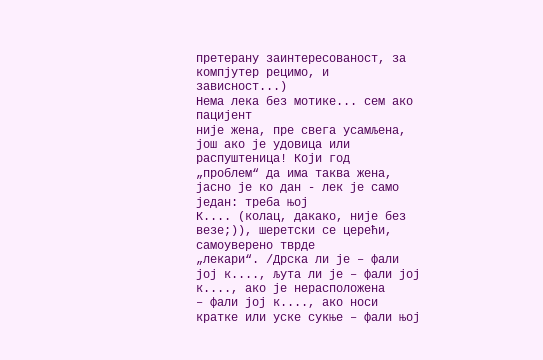претерану заинтересованост, за компјутер рецимо, и зависност...)
Нема лека без мотике... сем ако пацијент
није жена, пре свега усамљена, још ако је удовица или распуштеница! Који год
„проблем“ да има таква жена, јасно је ко дан - лек је само један: треба њој
К.... (колац, дакако, није без везе;)), шеретски се церећи, самоуверено тврде
„лекари“. /Дрска ли је – фали јој к...., љута ли је – фали јој к...., ако је нерасположена
– фали јој к...., ако носи кратке или уске сукње – фали њој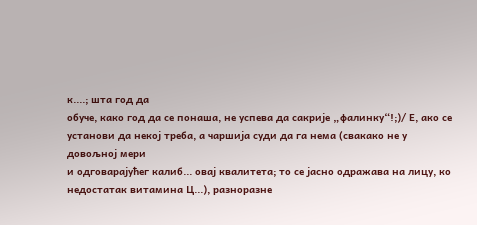к....; шта год да
обуче, како год да се понаша, не успева да сакрије „фалинку“!;)/ Е, ако се
установи да некој треба, а чаршија суди да га нема (свакако не у довољној мери
и одговарајућег калиб... овај квалитета; то се јасно одражава на лицу, ко
недостатак витамина Ц...), разноразне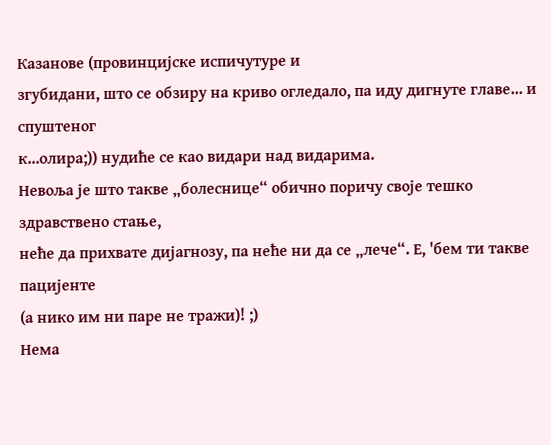Казанове (провинцијске испичутуре и
згубидани, што се обзиру на криво огледало, па иду дигнуте главе... и спуштеног
к...олира;)) нудиће се као видари над видарима.
Невоља је што такве „болеснице“ обично поричу своје тешко здравствено стање,
неће да прихвате дијагнозу, па неће ни да се „лече“. Е, 'бем ти такве пацијенте
(а нико им ни паре не тражи)! ;)
Нема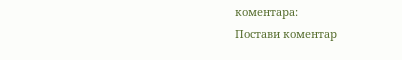коментара:
Постави коментар